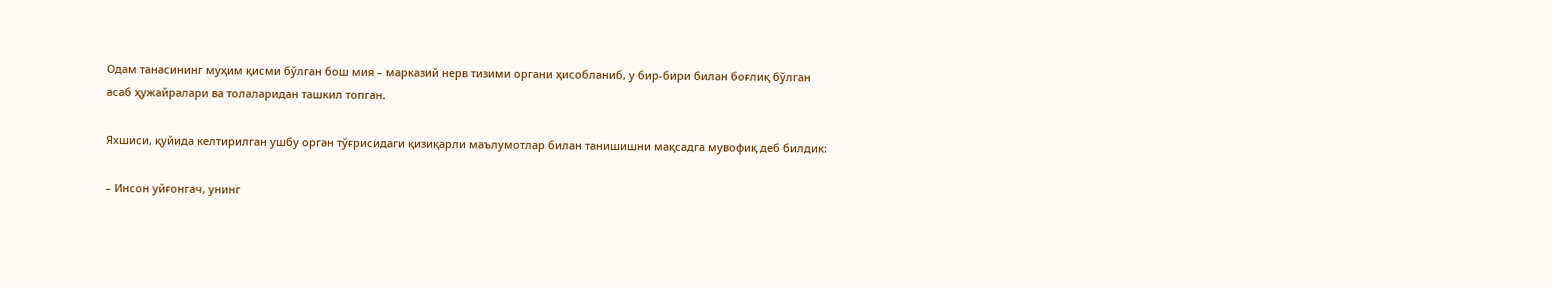Одам танасининг муҳим қисми бўлган бош мия – марказий нерв тизими органи ҳисобланиб, у бир-бири билан боғлиқ бўлган асаб ҳужайралари ва толаларидан ташкил топган.

Яхшиси, қуйида келтирилган ушбу орган тўғрисидаги қизиқарли маълумотлар билан танишишни мақсадга мувофиқ деб билдик:

– Инсон уйғонгач, унинг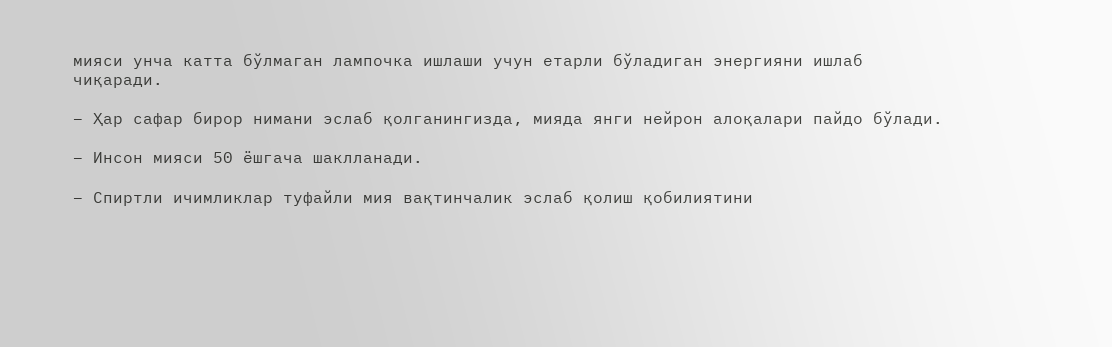мияси унча катта бўлмаган лампочка ишлаши учун етарли бўладиган энергияни ишлаб чиқаради.

– Ҳар сафар бирор нимани эслаб қолганингизда, мияда янги нейрон алоқалари пайдо бўлади.

– Инсон мияси 50 ёшгача шаклланади.

– Спиртли ичимликлар туфайли мия вақтинчалик эслаб қолиш қобилиятини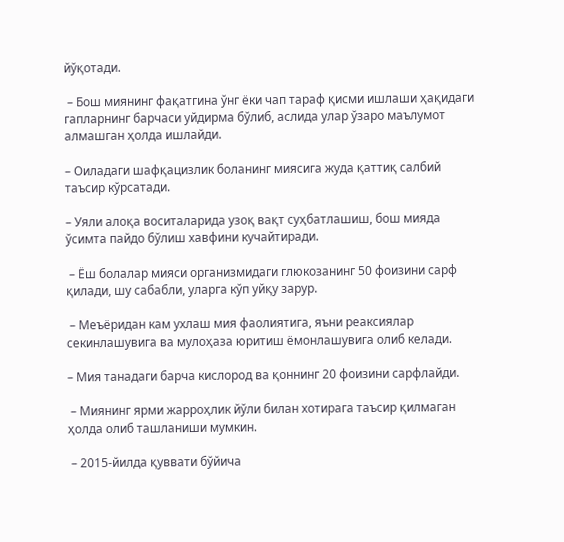йўқотади.

 – Бош миянинг фақатгина ўнг ёки чап тараф қисми ишлаши ҳақидаги гапларнинг барчаси уйдирма бўлиб, аслида улар ўзаро маълумот алмашган ҳолда ишлайди.

– Оиладаги шафқацизлик боланинг миясига жуда қаттиқ салбий таъсир кўрсатади.

– Уяли алоқа воситаларида узоқ вақт суҳбатлашиш, бош мияда ўсимта пайдо бўлиш хавфини кучайтиради.

 – Ёш болалар мияси организмидаги глюкозанинг 50 фоизини сарф қилади, шу сабабли, уларга кўп уйқу зарур.

 – Меъёридан кам ухлаш мия фаолиятига, яъни реаксиялар секинлашувига ва мулоҳаза юритиш ёмонлашувига олиб келади.

– Мия танадаги барча кислород ва қоннинг 20 фоизини сарфлайди.

 – Миянинг ярми жарроҳлик йўли билан хотирага таъсир қилмаган ҳолда олиб ташланиши мумкин.

 – 2015-йилда қуввати бўйича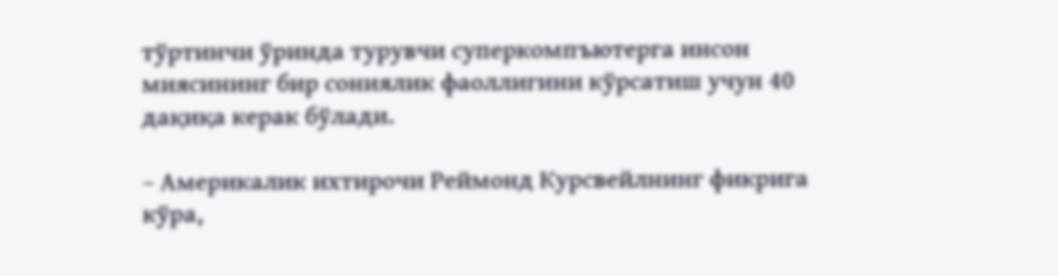тўртинчи ўринда турувчи суперкомпъютерга инсон миясининг бир сониялик фаоллигини кўрсатиш учун 40 дақиқа керак бўлади.

– Америкалик ихтирочи Реймонд Курсвейлнинг фикрига кўра,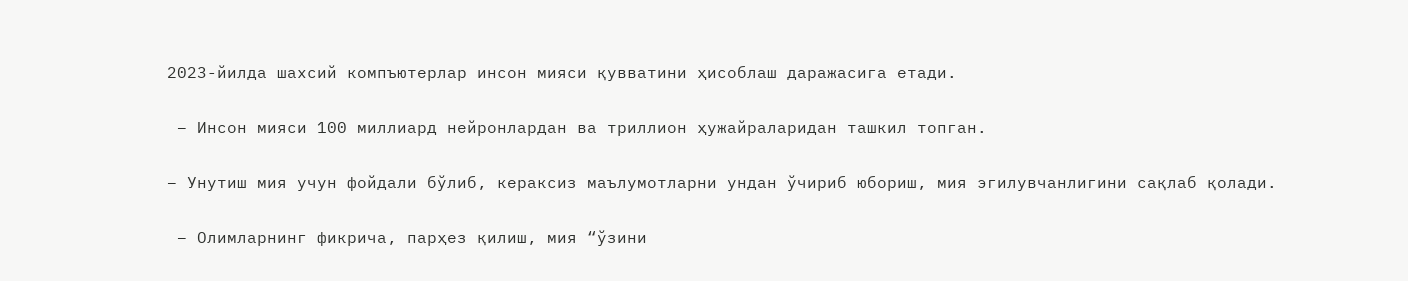2023-йилда шахсий компъютерлар инсон мияси қувватини ҳисоблаш даражасига етади.

 – Инсон мияси 100 миллиард нейронлардан ва триллион ҳужайраларидан ташкил топган.

– Унутиш мия учун фойдали бўлиб, кераксиз маълумотларни ундан ўчириб юбориш, мия эгилувчанлигини сақлаб қолади.

 – Олимларнинг фикрича, парҳез қилиш, мия “ўзини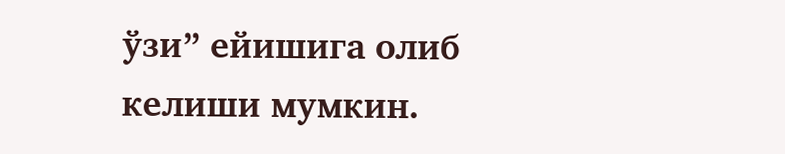ўзи” ейишига олиб келиши мумкин.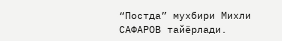“Постда” мухбири Михли САФАРОВ тайёрлади.